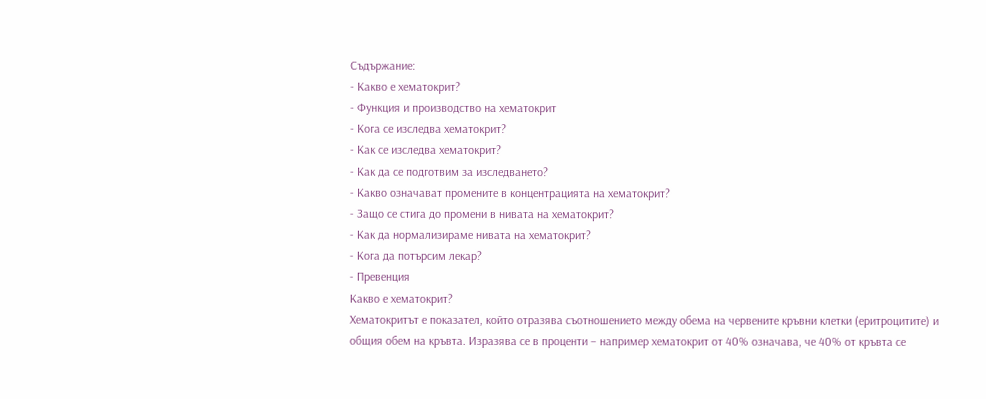Съдържание:
- Какво е хематокрит?
- Функция и производство на хематокрит
- Кога се изследва хематокрит?
- Как се изследва хематокрит?
- Как да се подготвим за изследването?
- Какво означават промените в концентрацията на хематокрит?
- Защо се стига до промени в нивата на хематокрит?
- Как да нормализираме нивата на хематокрит?
- Кога да потърсим лекар?
- Превенция
Какво е хематокрит?
Хематокритът е показател, който отразява съотношението между обема на червените кръвни клетки (еритроцитите) и общия обем на кръвта. Изразява се в проценти – например хематокрит от 40% означава, че 40% от кръвта се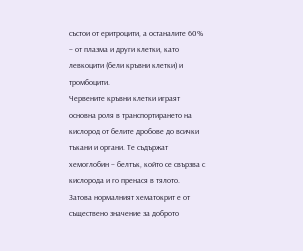състои от еритроцити, а останалите 60% – от плазма и други клетки, като левкоцити (бели кръвни клетки) и тромбоцити.
Червените кръвни клетки играят основна роля в транспортирането на кислород от белите дробове до всички тъкани и органи. Те съдържат хемоглобин – белтък, който се свързва с кислорода и го пренася в тялото.
Затова нормалният хематокрит е от съществено значение за доброто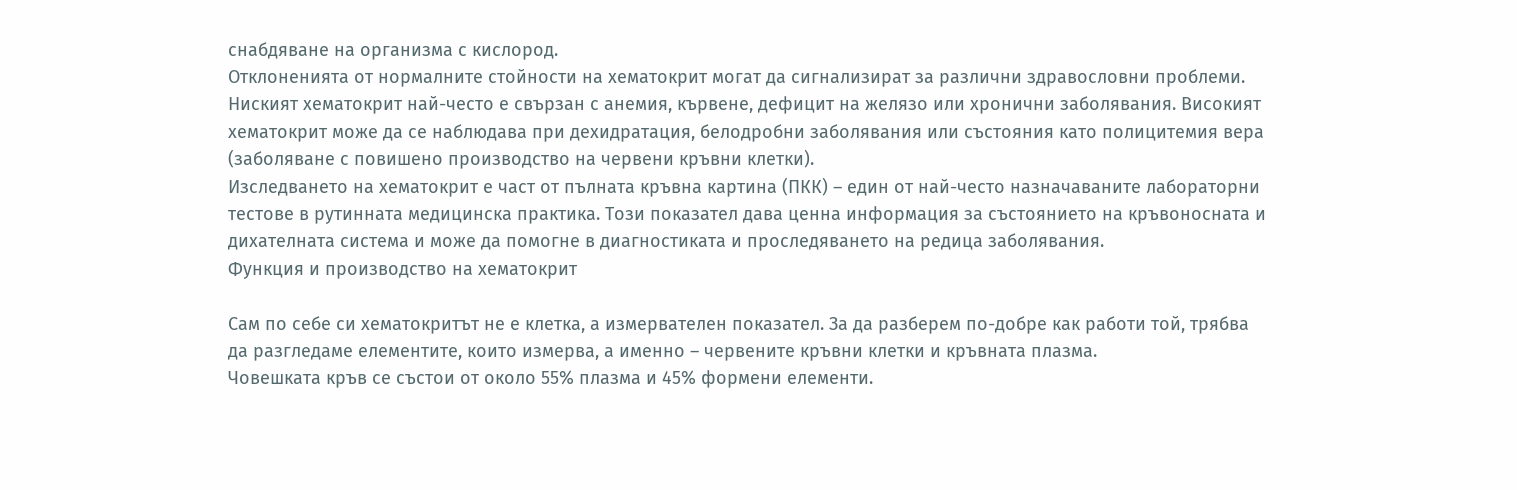снабдяване на организма с кислород.
Отклоненията от нормалните стойности на хематокрит могат да сигнализират за различни здравословни проблеми. Ниският хематокрит най-често е свързан с анемия, кървене, дефицит на желязо или хронични заболявания. Високият хематокрит може да се наблюдава при дехидратация, белодробни заболявания или състояния като полицитемия вера (заболяване с повишено производство на червени кръвни клетки).
Изследването на хематокрит е част от пълната кръвна картина (ПКК) – един от най-често назначаваните лабораторни тестове в рутинната медицинска практика. Този показател дава ценна информация за състоянието на кръвоносната и дихателната система и може да помогне в диагностиката и проследяването на редица заболявания.
Функция и производство на хематокрит

Сам по себе си хематокритът не е клетка, а измервателен показател. За да разберем по-добре как работи той, трябва да разгледаме елементите, които измерва, а именно – червените кръвни клетки и кръвната плазма.
Човешката кръв се състои от около 55% плазма и 45% формени елементи.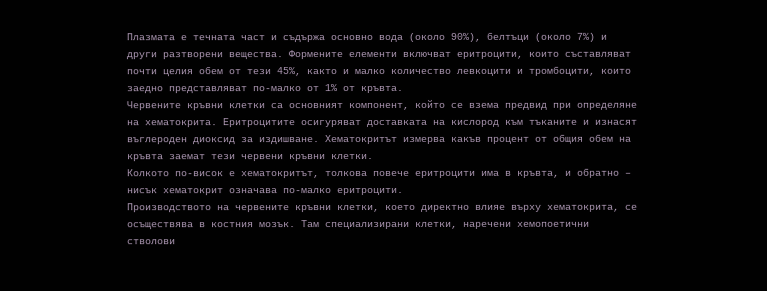Плазмата е течната част и съдържа основно вода (около 90%), белтъци (около 7%) и други разтворени вещества. Формените елементи включват еритроцити, които съставляват почти целия обем от тези 45%, както и малко количество левкоцити и тромбоцити, които заедно представляват по-малко от 1% от кръвта.
Червените кръвни клетки са основният компонент, който се взема предвид при определяне на хематокрита. Еритроцитите осигуряват доставката на кислород към тъканите и изнасят въглероден диоксид за издишване. Хематокритът измерва какъв процент от общия обем на кръвта заемат тези червени кръвни клетки.
Колкото по-висок е хематокритът, толкова повече еритроцити има в кръвта, и обратно – нисък хематокрит означава по-малко еритроцити.
Производството на червените кръвни клетки, което директно влияе върху хематокрита, се осъществява в костния мозък. Там специализирани клетки, наречени хемопоетични стволови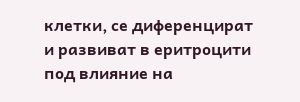клетки, се диференцират и развиват в еритроцити под влияние на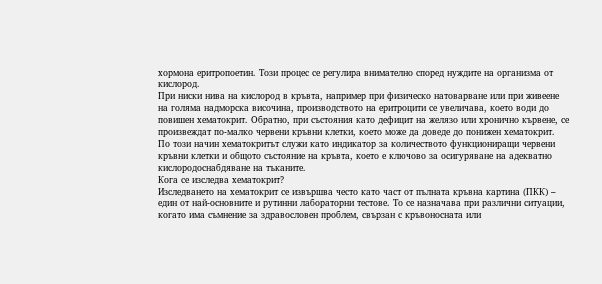хормона еритропоетин. Този процес се регулира внимателно според нуждите на организма от кислород.
При ниски нива на кислород в кръвта, например при физическо натоварване или при живеене на голяма надморска височина, производството на еритроцити се увеличава, което води до повишен хематокрит. Обратно, при състояния като дефицит на желязо или хронично кървене, се произвеждат по-малко червени кръвни клетки, което може да доведе до понижен хематокрит.
По този начин хематокритът служи като индикатор за количеството функциониращи червени кръвни клетки и общото състояние на кръвта, което е ключово за осигуряване на адекватно кислородоснабдяване на тъканите.
Кога се изследва хематокрит?
Изследването на хематокрит се извършва често като част от пълната кръвна картина (ПКК) – един от най-основните и рутинни лабораторни тестове. То се назначава при различни ситуации, когато има съмнение за здравословен проблем, свързан с кръвоносната или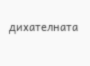дихателната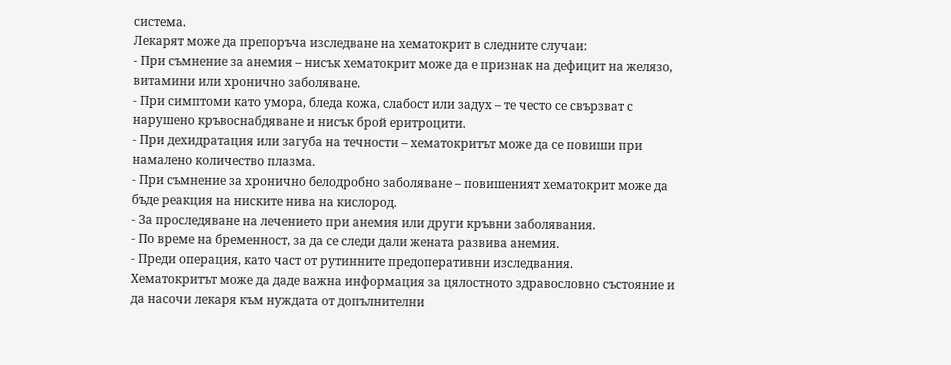система.
Лекарят може да препоръча изследване на хематокрит в следните случаи:
- При съмнение за анемия – нисък хематокрит може да е признак на дефицит на желязо, витамини или хронично заболяване.
- При симптоми като умора, бледа кожа, слабост или задух – те често се свързват с нарушено кръвоснабдяване и нисък брой еритроцити.
- При дехидратация или загуба на течности – хематокритът може да се повиши при намалено количество плазма.
- При съмнение за хронично белодробно заболяване – повишеният хематокрит може да бъде реакция на ниските нива на кислород.
- За проследяване на лечението при анемия или други кръвни заболявания.
- По време на бременност, за да се следи дали жената развива анемия.
- Преди операция, като част от рутинните предоперативни изследвания.
Хематокритът може да даде важна информация за цялостното здравословно състояние и да насочи лекаря към нуждата от допълнителни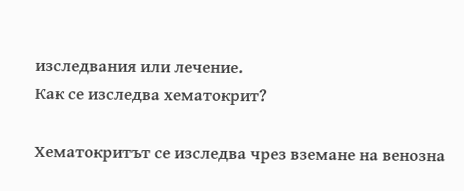изследвания или лечение.
Как се изследва хематокрит?

Хематокритът се изследва чрез вземане на венозна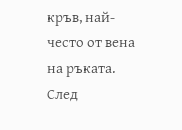кръв, най-често от вена на ръката. След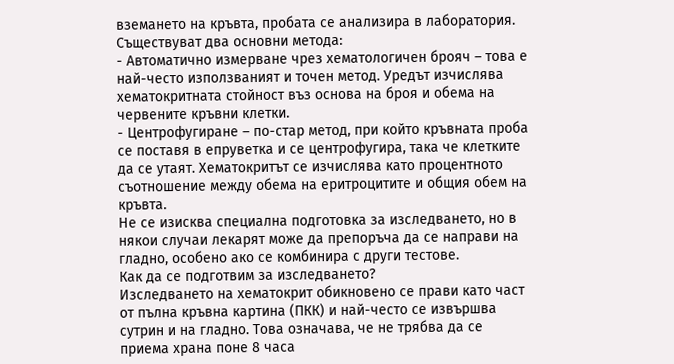вземането на кръвта, пробата се анализира в лаборатория. Съществуват два основни метода:
- Автоматично измерване чрез хематологичен брояч – това е най-често използваният и точен метод. Уредът изчислява хематокритната стойност въз основа на броя и обема на червените кръвни клетки.
- Центрофугиране – по-стар метод, при който кръвната проба се поставя в епруветка и се центрофугира, така че клетките да се утаят. Хематокритът се изчислява като процентното съотношение между обема на еритроцитите и общия обем на кръвта.
Не се изисква специална подготовка за изследването, но в някои случаи лекарят може да препоръча да се направи на гладно, особено ако се комбинира с други тестове.
Как да се подготвим за изследването?
Изследването на хематокрит обикновено се прави като част от пълна кръвна картина (ПКК) и най-често се извършва сутрин и на гладно. Това означава, че не трябва да се приема храна поне 8 часа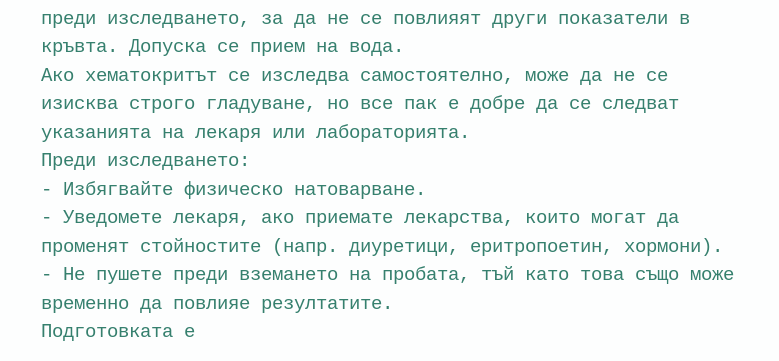преди изследването, за да не се повлияят други показатели в кръвта. Допуска се прием на вода.
Ако хематокритът се изследва самостоятелно, може да не се изисква строго гладуване, но все пак е добре да се следват указанията на лекаря или лабораторията.
Преди изследването:
- Избягвайте физическо натоварване.
- Уведомете лекаря, ако приемате лекарства, които могат да променят стойностите (напр. диуретици, еритропоетин, хормони).
- Не пушете преди вземането на пробата, тъй като това също може временно да повлияе резултатите.
Подготовката е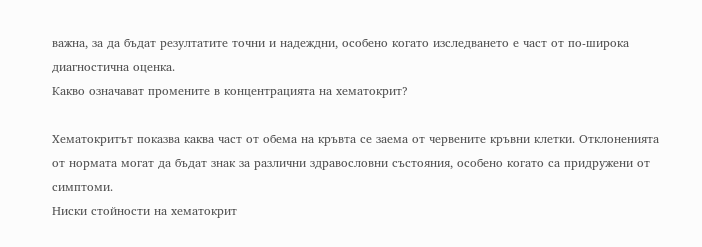важна, за да бъдат резултатите точни и надеждни, особено когато изследването е част от по-широка диагностична оценка.
Какво означават промените в концентрацията на хематокрит?

Хематокритът показва каква част от обема на кръвта се заема от червените кръвни клетки. Отклоненията от нормата могат да бъдат знак за различни здравословни състояния, особено когато са придружени от симптоми.
Ниски стойности на хематокрит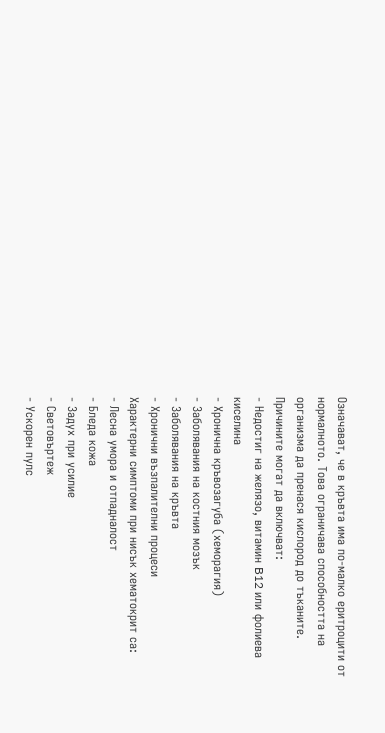Означават, че в кръвта има по-малко еритроцити от нормалното. Това ограничава способността на организма да пренася кислород до тъканите. Причините могат да включват:
- Недостиг на желязо, витамин B12 или фолиева киселина
- Хронична кръвозагуба (хеморагия)
- Заболявания на костния мозък
- Заболявания на кръвта
- Хронични възпалителни процеси
Характерни симптоми при нисък хематокрит са:
- Лесна умора и отпадналост
- Бледа кожа
- Задух при усилие
- Световъртеж
- Ускорен пулс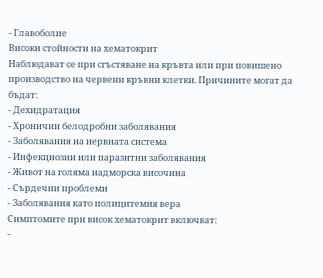- Главоболие
Високи стойности на хематокрит
Наблюдават се при сгъстяване на кръвта или при повишено производство на червени кръвни клетки. Причините могат да бъдат:
- Дехидратация
- Хронични белодробни заболявания
- Заболявания на нервната система
- Инфекциозни или паразитни заболявания
- Живот на голяма надморска височина
- Сърдечни проблеми
- Заболявания като полицитемия вера
Симптомите при висок хематокрит включват:
-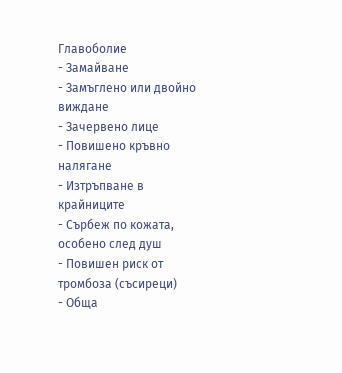Главоболие
- Замайване
- Замъглено или двойно виждане
- Зачервено лице
- Повишено кръвно налягане
- Изтръпване в крайниците
- Сърбеж по кожата, особено след душ
- Повишен риск от тромбоза (съсиреци)
- Обща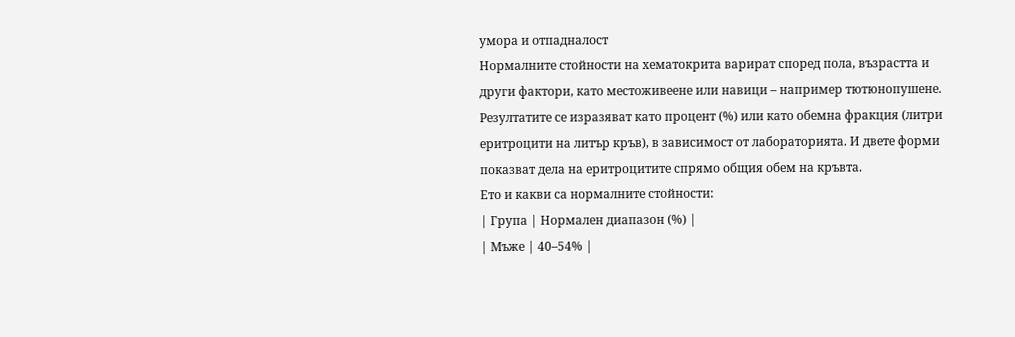умора и отпадналост
Нормалните стойности на хематокрита варират според пола, възрастта и други фактори, като местоживеене или навици – например тютюнопушене. Резултатите се изразяват като процент (%) или като обемна фракция (литри еритроцити на литър кръв), в зависимост от лабораторията. И двете форми показват дела на еритроцитите спрямо общия обем на кръвта.
Ето и какви са нормалните стойности:
| Група | Нормален диапазон (%) |
| Мъже | 40–54% |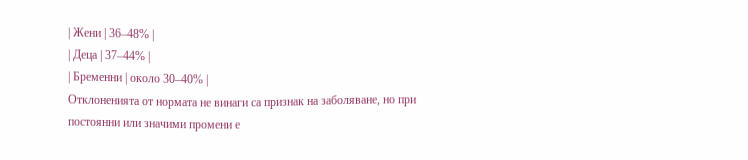| Жени | 36–48% |
| Деца | 37–44% |
| Бременни | около 30–40% |
Отклоненията от нормата не винаги са признак на заболяване, но при постоянни или значими промени е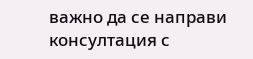важно да се направи консултация с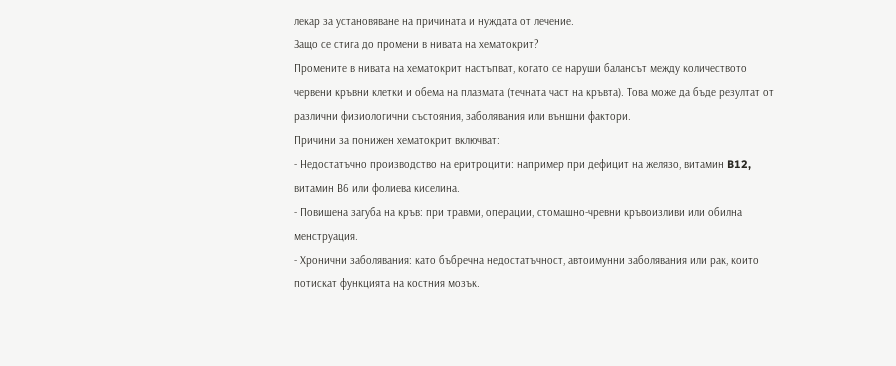лекар за установяване на причината и нуждата от лечение.
Защо се стига до промени в нивата на хематокрит?
Промените в нивата на хематокрит настъпват, когато се наруши балансът между количеството червени кръвни клетки и обема на плазмата (течната част на кръвта). Това може да бъде резултат от различни физиологични състояния, заболявания или външни фактори.
Причини за понижен хематокрит включват:
- Недостатъчно производство на еритроцити: например при дефицит на желязо, витамин B12, витамин В6 или фолиева киселина.
- Повишена загуба на кръв: при травми, операции, стомашно-чревни кръвоизливи или обилна менструация.
- Хронични заболявания: като бъбречна недостатъчност, автоимунни заболявания или рак, които потискат функцията на костния мозък.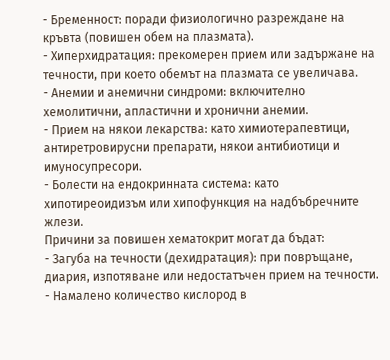- Бременност: поради физиологично разреждане на кръвта (повишен обем на плазмата).
- Хиперхидратация: прекомерен прием или задържане на течности, при което обемът на плазмата се увеличава.
- Анемии и анемични синдроми: включително хемолитични, апластични и хронични анемии.
- Прием на някои лекарства: като химиотерапевтици, антиретровирусни препарати, някои антибиотици и имуносупресори.
- Болести на ендокринната система: като хипотиреоидизъм или хипофункция на надбъбречните жлези.
Причини за повишен хематокрит могат да бъдат:
- Загуба на течности (дехидратация): при повръщане, диария, изпотяване или недостатъчен прием на течности.
- Намалено количество кислород в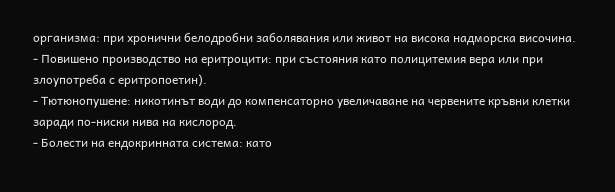организма: при хронични белодробни заболявания или живот на висока надморска височина.
- Повишено производство на еритроцити: при състояния като полицитемия вера или при злоупотреба с еритропоетин).
- Тютюнопушене: никотинът води до компенсаторно увеличаване на червените кръвни клетки заради по-ниски нива на кислород.
- Болести на ендокринната система: като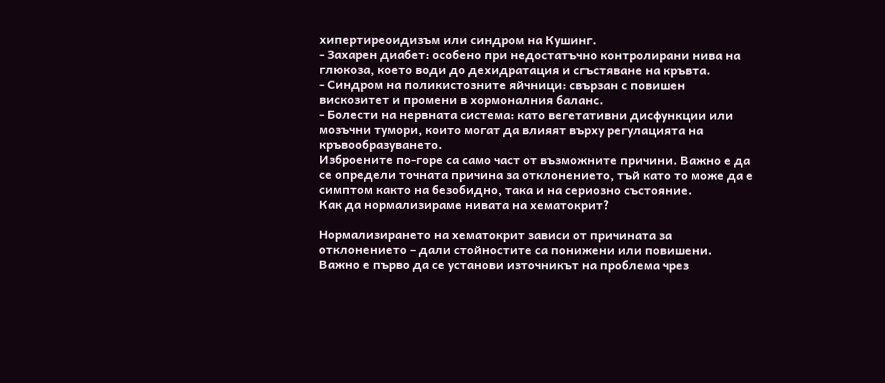хипертиреоидизъм или синдром на Кушинг.
- Захарен диабет: особено при недостатъчно контролирани нива на глюкоза, което води до дехидратация и сгъстяване на кръвта.
- Синдром на поликистозните яйчници: свързан с повишен вискозитет и промени в хормоналния баланс.
- Болести на нервната система: като вегетативни дисфункции или мозъчни тумори, които могат да влияят върху регулацията на кръвообразуването.
Изброените по-горе са само част от възможните причини. Важно е да се определи точната причина за отклонението, тъй като то може да е симптом както на безобидно, така и на сериозно състояние.
Как да нормализираме нивата на хематокрит?

Нормализирането на хематокрит зависи от причината за отклонението – дали стойностите са понижени или повишени. Важно е първо да се установи източникът на проблема чрез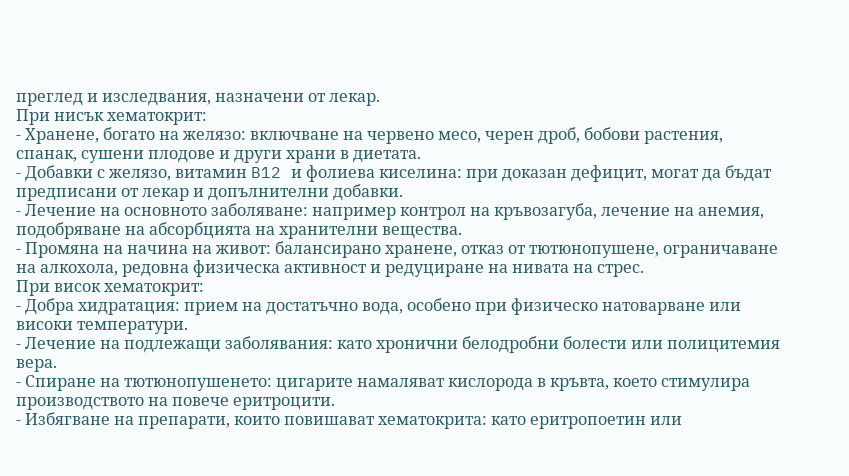преглед и изследвания, назначени от лекар.
При нисък хематокрит:
- Хранене, богато на желязо: включване на червено месо, черен дроб, бобови растения, спанак, сушени плодове и други храни в диетата.
- Добавки с желязо, витамин B12 и фолиева киселина: при доказан дефицит, могат да бъдат предписани от лекар и допълнителни добавки.
- Лечение на основното заболяване: например контрол на кръвозагуба, лечение на анемия, подобряване на абсорбцията на хранителни вещества.
- Промяна на начина на живот: балансирано хранене, отказ от тютюнопушене, ограничаване на алкохола, редовна физическа активност и редуциране на нивата на стрес.
При висок хематокрит:
- Добра хидратация: прием на достатъчно вода, особено при физическо натоварване или високи температури.
- Лечение на подлежащи заболявания: като хронични белодробни болести или полицитемия вера.
- Спиране на тютюнопушенето: цигарите намаляват кислорода в кръвта, което стимулира производството на повече еритроцити.
- Избягване на препарати, които повишават хематокрита: като еритропоетин или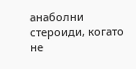анаболни стероиди, когато не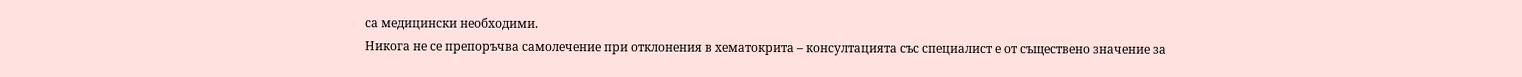са медицински необходими.
Никога не се препоръчва самолечение при отклонения в хематокрита – консултацията със специалист е от съществено значение за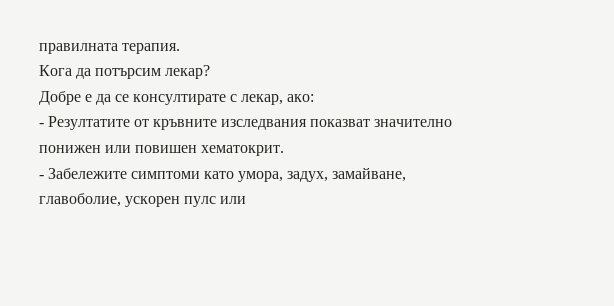правилната терапия.
Кога да потърсим лекар?
Добре е да се консултирате с лекар, ако:
- Резултатите от кръвните изследвания показват значително понижен или повишен хематокрит.
- Забележите симптоми като умора, задух, замайване, главоболие, ускорен пулс или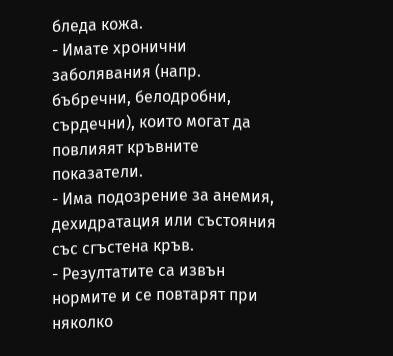бледа кожа.
- Имате хронични заболявания (напр. бъбречни, белодробни, сърдечни), които могат да повлияят кръвните показатели.
- Има подозрение за анемия, дехидратация или състояния със сгъстена кръв.
- Резултатите са извън нормите и се повтарят при няколко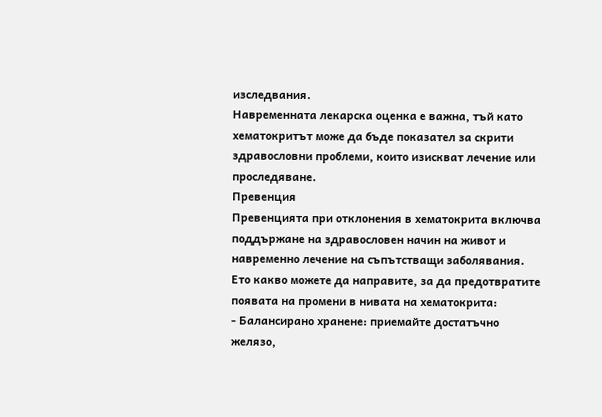изследвания.
Навременната лекарска оценка е важна, тъй като хематокритът може да бъде показател за скрити здравословни проблеми, които изискват лечение или проследяване.
Превенция
Превенцията при отклонения в хематокрита включва поддържане на здравословен начин на живот и навременно лечение на съпътстващи заболявания.
Ето какво можете да направите, за да предотвратите появата на промени в нивата на хематокрита:
- Балансирано хранене: приемайте достатъчно желязо,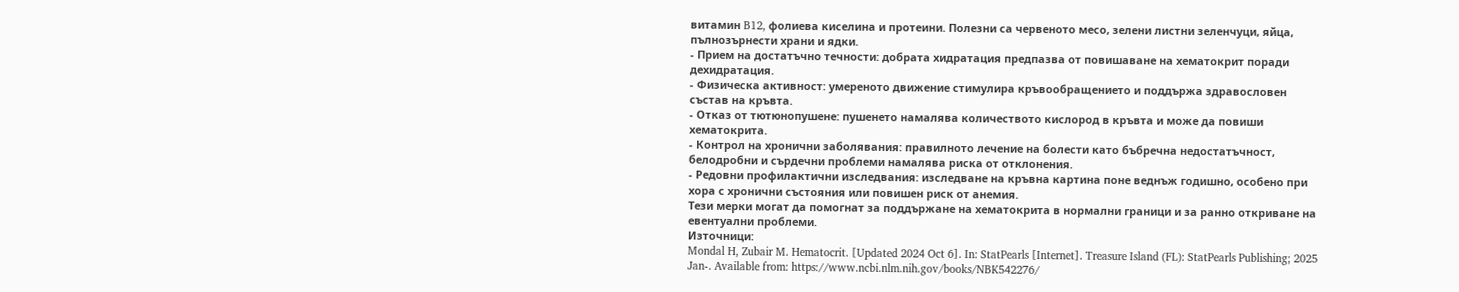витамин B12, фолиева киселина и протеини. Полезни са червеното месо, зелени листни зеленчуци, яйца, пълнозърнести храни и ядки.
- Прием на достатъчно течности: добрата хидратация предпазва от повишаване на хематокрит поради дехидратация.
- Физическа активност: умереното движение стимулира кръвообращението и поддържа здравословен състав на кръвта.
- Отказ от тютюнопушене: пушенето намалява количеството кислород в кръвта и може да повиши хематокрита.
- Контрол на хронични заболявания: правилното лечение на болести като бъбречна недостатъчност, белодробни и сърдечни проблеми намалява риска от отклонения.
- Редовни профилактични изследвания: изследване на кръвна картина поне веднъж годишно, особено при хора с хронични състояния или повишен риск от анемия.
Тези мерки могат да помогнат за поддържане на хематокрита в нормални граници и за ранно откриване на евентуални проблеми.
Източници:
Mondal H, Zubair M. Hematocrit. [Updated 2024 Oct 6]. In: StatPearls [Internet]. Treasure Island (FL): StatPearls Publishing; 2025 Jan-. Available from: https://www.ncbi.nlm.nih.gov/books/NBK542276/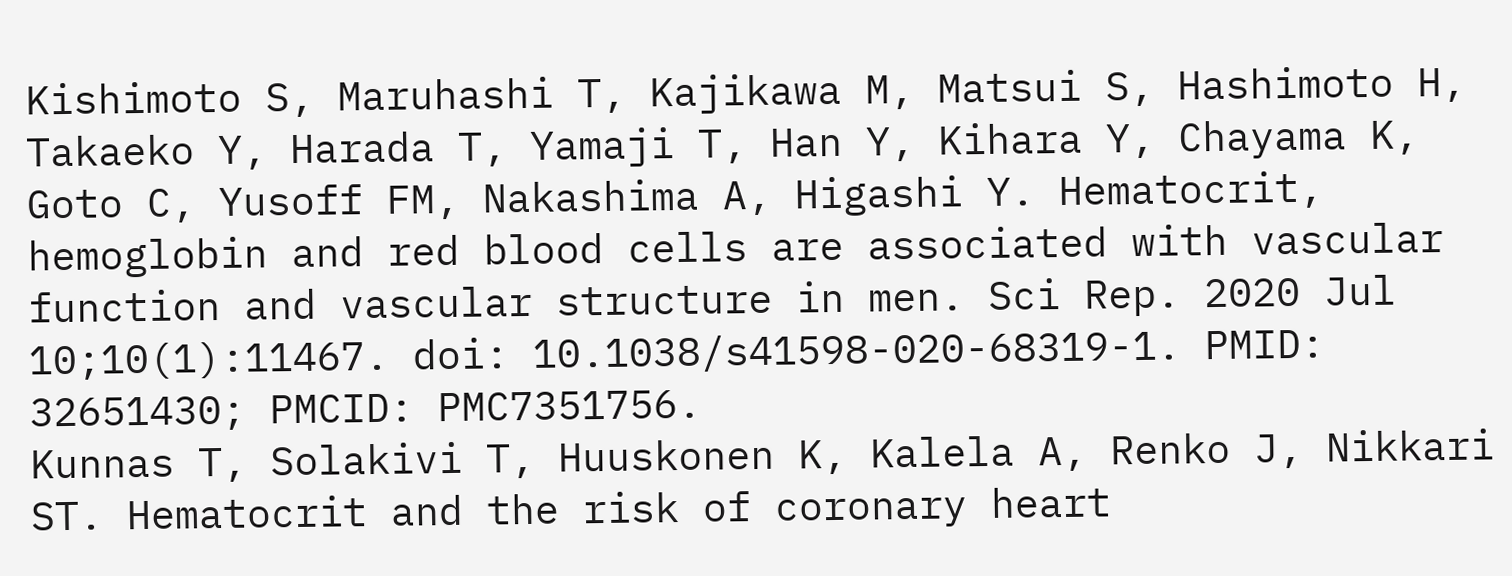Kishimoto S, Maruhashi T, Kajikawa M, Matsui S, Hashimoto H, Takaeko Y, Harada T, Yamaji T, Han Y, Kihara Y, Chayama K, Goto C, Yusoff FM, Nakashima A, Higashi Y. Hematocrit, hemoglobin and red blood cells are associated with vascular function and vascular structure in men. Sci Rep. 2020 Jul 10;10(1):11467. doi: 10.1038/s41598-020-68319-1. PMID: 32651430; PMCID: PMC7351756.
Kunnas T, Solakivi T, Huuskonen K, Kalela A, Renko J, Nikkari ST. Hematocrit and the risk of coronary heart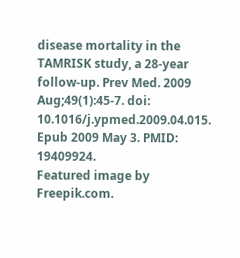disease mortality in the TAMRISK study, a 28-year follow-up. Prev Med. 2009 Aug;49(1):45-7. doi: 10.1016/j.ypmed.2009.04.015. Epub 2009 May 3. PMID: 19409924.
Featured image by Freepik.com.